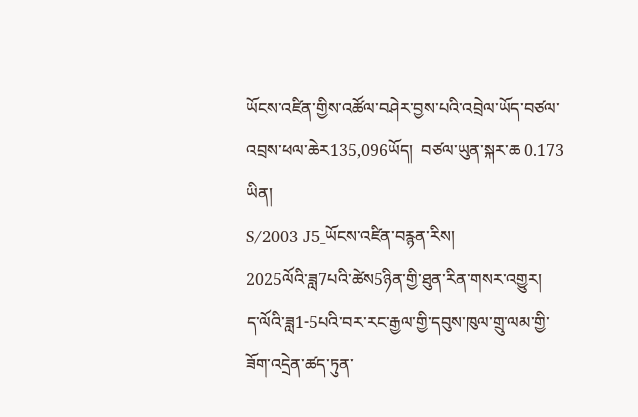ཡོངས་འཛིན་གྱིས་འཚོལ་བཤེར་བྱས་པའི་འབྲེལ་ཡོད་བཙལ་འབྲས་ཕལ་ཆེར135,096ཡོད།  བཙལ་ཡུན་སྐར་ཆ 0.173 ཡིན།
S/2003 J5_ཡོངས་འཛིན་བརྙན་རིས།
2025ལོའི་ཟླ7པའི་ཚེས5ཉིན་གྱི་ཐུན་རིན་གསར་འགྱུར།
ད་ལོའི་ཟླ1-5པའི་བར་རང་རྒྱལ་གྱི་དབུས་ཁུལ་གྲུ་ལམ་གྱི་ཟོག་འདྲེན་ཚད་ཏུན་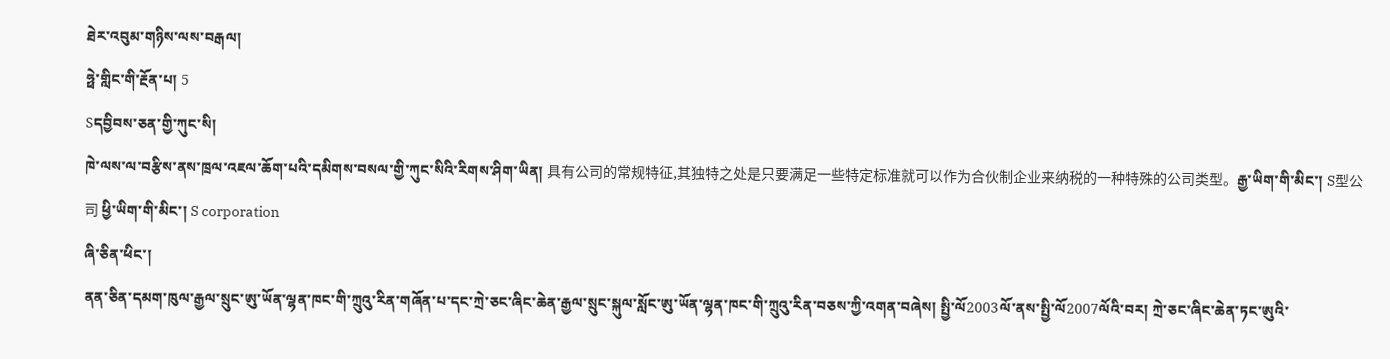ཐེར་འབུམ་གཉིས་ལས་བརྒལ།
ཧྥེ་གླིང་གི་རྔོན་པ། 5
Sདབྱིབས་ཅན་གྱི་ཀུང་སི།
ཁེ་ལས་ལ་བརྩིས་ནས་ཁྲལ་འཇལ་ཆོག་པའི་དམིགས་བསལ་གྱི་ཀུང་སིའི་རིགས་ཤིག་ཡིན། 具有公司的常规特征,其独特之处是只要满足一些特定标准就可以作为合伙制企业来纳税的一种特殊的公司类型。རྒྱ་ཡིག་གི་མིང་། S型公司 ཕྱི་ཡིག་གི་མིང་། S corporation
ཞི་ཅིན་ཕིང་།
ནན་ཅིན་དམག་ཁུལ་རྒྱལ་སྲུང་ཨུ་ཡོན་ལྷན་ཁང་གི་ཀྲུའུ་རིན་གཞོན་པ་དང་ཀྲེ་ཅང་ཞིང་ཆེན་རྒྱལ་སྲུང་སྐུལ་སློང་ཨུ་ཡོན་ལྷན་ཁང་གི་ཀྲུའུ་རིན་བཅས་ཀྱི་འགན་བཞེས། སྤྱི་ལོ2003ལོ་ནས་སྤྱི་ལོ2007ལོའི་བར། ཀྲེ་ཅང་ཞིང་ཆེན་ཏང་ཨུའི་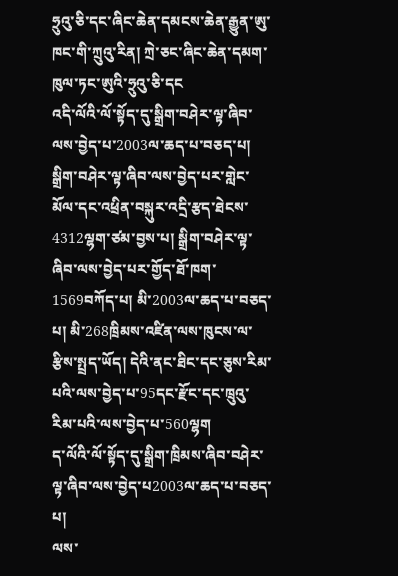ཧྲུའུ་ཅི་དང་ཞིང་ཆེན་དམངས་ཆེན་རྒྱུན་ཨུ་ཁང་གི་ཀྲུའུ་རིན། ཀྲེ་ཅང་ཞིང་ཆེན་དམག་ཁུལ་ཏང་ཨུའི་ཧྲུའུ་ཅི་དང
འདི་ལོའི་ལོ་སྟོད་དུ་སྒྲིག་བཤེར་ལྟ་ཞིབ་ལས་བྱེད་པ་2003ལ་ཆད་པ་བཅད་པ།
སྒྲིག་བཤེར་ལྟ་ཞིབ་ལས་བྱེད་པར་གླེང་མོལ་དང་འཕྲིན་བསྐུར་འདྲི་རྩད་ཐེངས་4312ལྷག་ཙམ་བྱས་པ། སྒྲིག་བཤེར་ལྟ་ཞིབ་ལས་བྱེད་པར་གྱོད་ཐོ་ཁག་1569བཀོད་པ། མི་2003ལ་ཆད་པ་བཅད་པ། མི་268ཁྲིམས་འཛིན་ལས་ཁུངས་ལ་རྩིས་སྤྲད་ཡོད། དེའི་ནང་ཐིང་དང་ཅུས་རིམ་པའི་ལས་བྱེད་པ་95དང་རྫོང་དང་ཁྲུའུ་རིམ་པའི་ལས་བྱེད་པ་560ལྷག
ད་ལོའི་ལོ་སྟོད་དུ་སྒྲིག་ཁྲིམས་ཞིབ་བཤེར་ལྟ་ཞིབ་ལས་བྱེད་པ2003ལ་ཆད་པ་བཅད་པ།
ལས་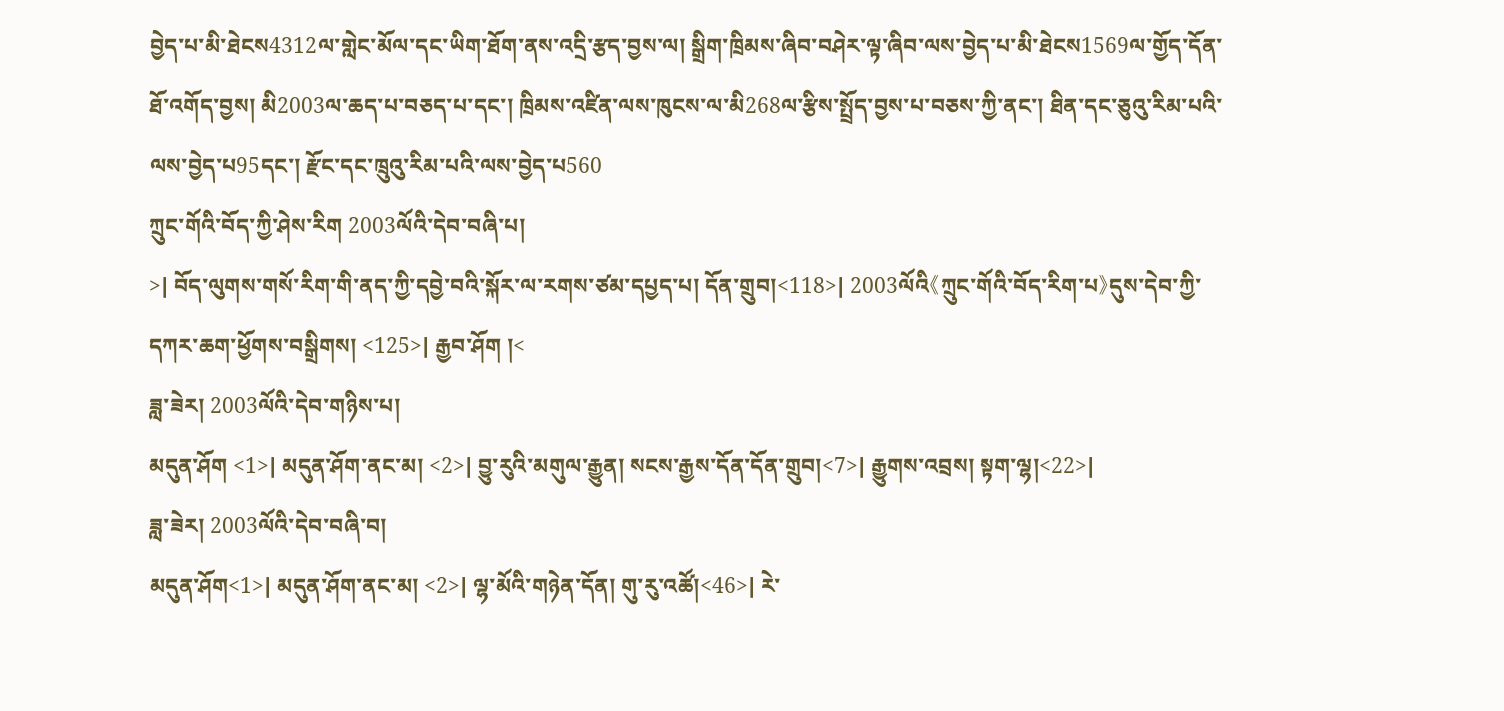བྱེད་པ་མི་ཐེངས4312ལ་གླེང་མོལ་དང་ཡིག་ཐོག་ནས་འདྲི་རྩད་བྱས་ལ། སྒྲིག་ཁྲིམས་ཞིབ་བཤེར་ལྟ་ཞིབ་ལས་བྱེད་པ་མི་ཐེངས1569ལ་གྱོད་དོན་ཐོ་འགོད་བྱས། མི2003ལ་ཆད་པ་བཅད་པ་དང་། ཁྲིམས་འཛིན་ལས་ཁུངས་ལ་མི268ལ་རྩིས་སྤྲོད་བྱས་པ་བཅས་ཀྱི་ནང་། ཐིན་དང་ཅུའུ་རིམ་པའི་ལས་བྱེད་པ95དང་། རྫོང་དང་ཁྲུའུ་རིམ་པའི་ལས་བྱེད་པ560
ཀྲུང་གོའི་བོད་ཀྱི་ཤེས་རིག 2003ལོའི་དེབ་བཞི་པ།
>| བོད་ལུགས་གསོ་རིག་གི་ནད་ཀྱི་དབྱེ་བའི་སྐོར་ལ་རགས་ཙམ་དཔྱད་པ། དོན་གྲུབ།<118>| 2003ལོའི《ཀྲུང་གོའི་བོད་རིག་པ》དུས་དེབ་ཀྱི་དཀར་ཆག་ཕྱོགས་བསྒྲིགས། <125>| རྒྱབ་ཤོག །<
ཟླ་ཟེར། 2003ལོའི་དེབ་གཉིས་པ།
མདུན་ཤོག <1>| མདུན་ཤོག་ནང་མ། <2>| བྱུ་རུའི་མགུལ་རྒྱུན། སངས་རྒྱས་དོན་དོན་གྲུབ།<7>| རྒྱུགས་འབྲས། སྟག་ལྷ།<22>|
ཟླ་ཟེར། 2003ལོའི་དེབ་བཞི་བ།
མདུན་ཤོག<1>| མདུན་ཤོག་ནང་མ། <2>| ལྷ་མོའི་གཉེན་དོན། གུ་རུ་འཚོ།<46>| རེ་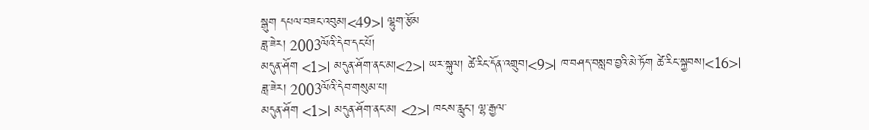སྒུག དཔལ་བཟང་འབུམ།<49>| ལྷུག་རྩོམ
ཟླ་ཟེར། 2003ལོའི་དེབ་དང་པོ།
མདུན་ཤོག <1>| མདུན་ཤོག་ནང་མ།<2>| ཡར་སྐུལ། ཚེ་རིང་དོན་འགྲུབ།<9>| ཁ་བཤད་བསླབ་བྱའི་མེ་ཏོག ཚེ་རིང་སྐྱབས།<16>|
ཟླ་ཟེར། 2003ལོའི་དེབ་གསུམ་པ།
མདུན་ཤོག <1>| མདུན་ཤོག་ནང་མ། <2>| ཁངས་རླུང་། ལྷ་རྒྱལ་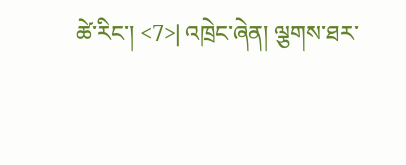ཚེ་རིང་། <7>| འཁྲེང་ཞེན། ལྕགས་ཐར་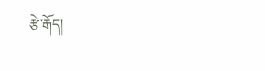རྩེ་རྒོད།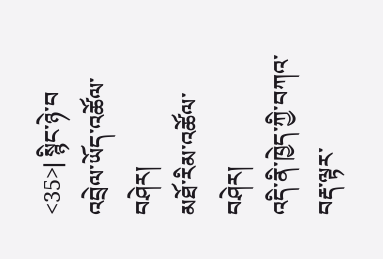<35>| སྙིང་ཉེ་བ
འབྲེལ་ཡོད་འཚོལ་བཤེར།
མཐོ་རིམ་འཚོལ་བཤེར།
འདི་ནི་ཁྱེད་ཀྱི་བཀའ་བརྡ་ལྟར་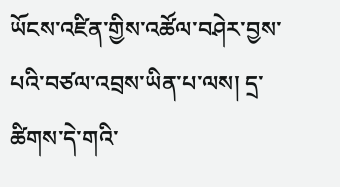ཡོངས་འཛིན་གྱིས་འཚོལ་བཤེར་བྱས་པའི་བཙལ་འབྲས་ཡིན་པ་ལས། དྲ་ཚིགས་དེ་གའི་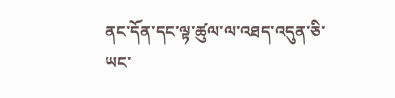ནང་དོན་དང་ལྟ་ཚུལ་ལ་འཐད་འདུན་ཅི་ཡང་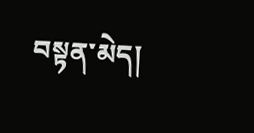བསྟན་མེད།